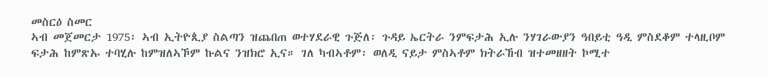መስርዕ ስመር
ኣብ መጀመርታ 1975፡ ኣብ ኢትዮጲያ ስልጣን ዝጨበጠ ወተሃደራዊ ጉጅለ፡ ጉዳይ ኤርትራ ንምፍታሕ ኢሉ ንሃገራውያን ዓበይቲ ዓዲ ምስደቆም ተላዚቦም ፍታሕ ከምጽኡ ተባሂሉ ከምዝለኣኾም ኩልና ንዝክሮ ኢና። ገለ ካብኣቶም፡ ወለዲ ናይታ ምስኣቶም ክትራኸብ ዝተመዘዘት ኮሚተ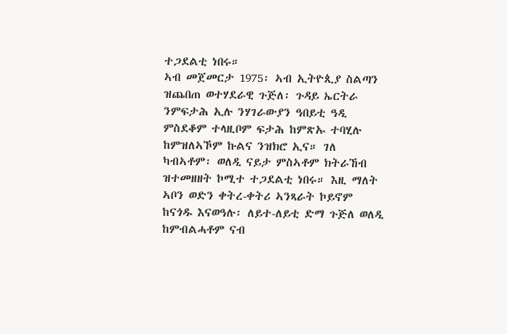ተጋደልቲ ነበሩ።
ኣብ መጀመርታ 1975፡ ኣብ ኢትዮጲያ ስልጣን ዝጨበጠ ወተሃደራዊ ጉጅለ፡ ጉዳይ ኤርትራ ንምፍታሕ ኢሉ ንሃገራውያን ዓበይቲ ዓዲ ምስደቆም ተላዚቦም ፍታሕ ከምጽኡ ተባሂሉ ከምዝለኣኾም ኩልና ንዝክሮ ኢና። ገለ ካብኣቶም፡ ወለዲ ናይታ ምስኣቶም ክትራኸብ ዝተመዘዘት ኮሚተ ተጋደልቲ ነበሩ። እዚ ማለት ኣቦን ወድን ቀትረ-ቀትሪ ኣንጻራት ኮይኖም ከናጎዱ እናወዓሉ፡ ለይተ-ለይቲ ድማ ጉጅለ ወለዲ ከምብልሓቶም ናብ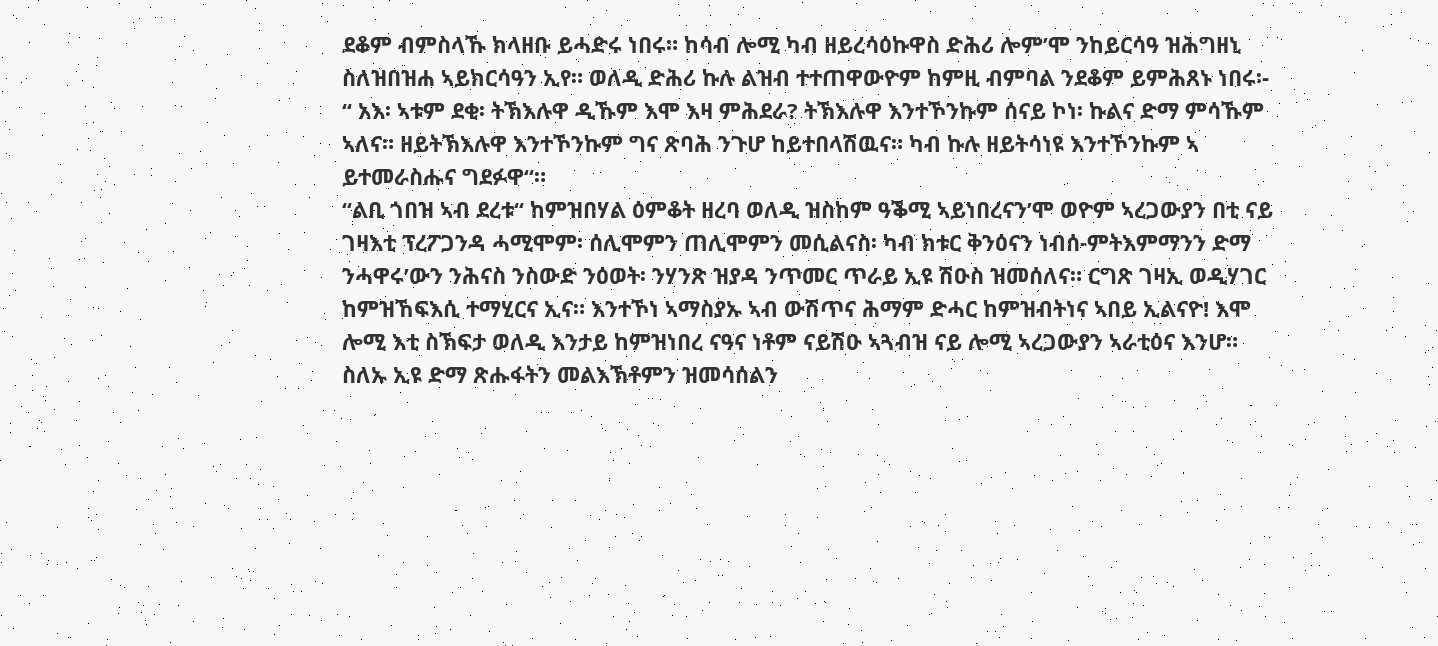ደቆም ብምስላኹ ክላዘቡ ይሓድሩ ነበሩ። ከሳብ ሎሚ ካብ ዘይረሳዕኩዋስ ድሕሪ ሎም’ሞ ንከይርሳዓ ዝሕግዘኒ ስለዝበዝሐ ኣይክርሳዓን ኢየ። ወለዲ ድሕሪ ኩሉ ልዝብ ተተጠዋውዮም ከምዚ ብምባል ንደቆም ይምሕጸኑ ነበሩ፡-
“ አእ፡ ኣቱም ደቂ፡ ትኽእሉዋ ዲኹም እሞ እዛ ምሕደራ? ትኽእሉዋ እንተኾንኩም ሰናይ ኮነ፡ ኩልና ድማ ምሳኹም ኣለና። ዘይትኽእሉዋ እንተኾንኩም ግና ጽባሕ ንጉሆ ከይተበላሽዉና። ካብ ኩሉ ዘይትሳነዩ እንተኾንኩም ኣ ይተመራስሑና ግደፉዋ“።
“ልቢ ጎበዝ ኣብ ደረቱ“ ከምዝበሃል ዕምቆት ዘረባ ወለዲ ዝስከም ዓቕሚ ኣይነበረናን’ሞ ወዮም ኣረጋውያን በቲ ናይ ገዛእቲ ፕረፖጋንዳ ሓሚሞም፡ ሰሊሞምን ጠሊሞምን መሲልናስ፡ ካብ ክቱር ቅንዕናን ነብሰ-ምትእምማንን ድማ ንሓዋሩ’ውን ንሕናስ ንስውድ ንዕወት፡ ንሃንጽ ዝያዳ ንጥመር ጥራይ ኢዩ ሽዑስ ዝመሰለና። ርግጽ ገዛኢ ወዲሃገር ከምዝኸፍእሲ ተማሂርና ኢና። እንተኾነ ኣማስያኡ ኣብ ውሽጥና ሕማም ድሓር ከምዝብትነና ኣበይ ኢልናዮ! እሞ ሎሚ እቲ ስኽፍታ ወለዲ እንታይ ከምዝነበረ ናዓና ነቶም ናይሽዑ ኣጓብዝ ናይ ሎሚ ኣረጋውያን ኣራቲዕና እንሆ። ስለኡ ኢዩ ድማ ጽሑፋትን መልእኽቶምን ዝመሳሰልን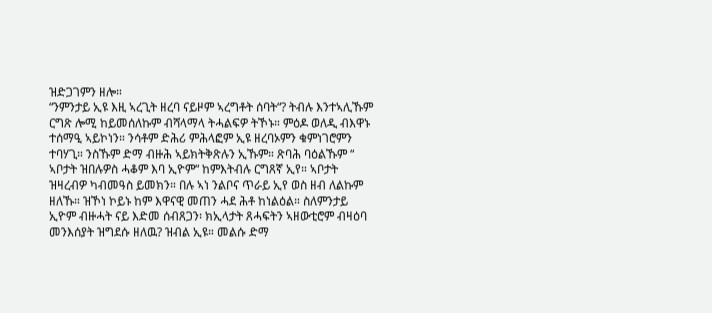ዝድጋገምን ዘሎ።
“ንምንታይ ኢዩ እዚ ኣረጊት ዘረባ ናይዞም ኣረግቶት ሰባት“? ትብሉ እንተኣሊኹም ርግጽ ሎሚ ከይመሰለኩም ብሻላማላ ትሓልፍዎ ትኾኑ። ምዕዶ ወለዲ ብእዋኑ ተሰማዒ ኣይኮነን። ንሳቶም ድሕሪ ምሕላፎም ኢዩ ዘረባኦምን ቁምነገሮምን ተባሃጊ። ንስኹም ድማ ብዙሕ ኣይክትቅጽሉን ኢኹም። ጽባሕ ባዕልኹም “ ኣቦታት ዝበሉዎስ ሓቆም እባ ኢዮም“ ከምእትብሉ ርግጸኛ ኢየ። ኣቦታት ዝዛረብዎ ካብመዓስ ይመክን። በሉ ኣነ ንልቦና ጥራይ ኢየ ወስ ዘብ ለልኩም ዘለኹ። ዝኾነ ኮይኑ ከም እዋናዊ መጠን ሓደ ሕቶ ከነልዕል። ስለምንታይ ኢዮም ብዙሓት ናይ እድመ ሰብጸጋን፡ ክኢላታት ጸሓፍትን ኣዘውቲሮም ብዛዕባ መንእሰያት ዝግደሱ ዘለዉ? ዝብል ኢዩ። መልሱ ድማ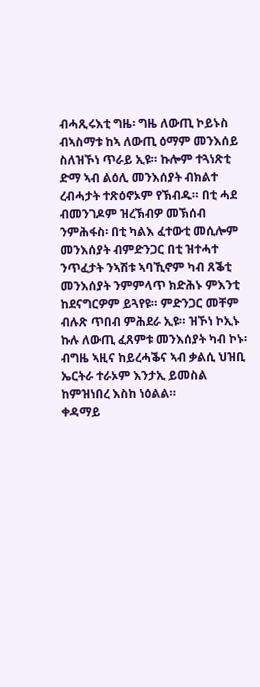ብሓጺሩእቲ ግዜ፡ ግዜ ለውጢ ኮይኑስ ብኣስማቱ ከኣ ለውጢ ዕማም መንእሰይ ስለዝኾነ ጥራይ ኢዩ። ኩሎም ተጓነጽቲ ድማ ኣብ ልዕሊ መንእሰያት ብክልተ ረብሓታት ተጽዕኖኦም የኽብዱ። በቲ ሓደ ብመንገዶም ዝረኽብዎ መኽሰብ ንምሕፋስ፡ በቲ ካልእ ፈተውቲ መሲሎም መንእሰያት ብምድንጋር በቲ ዝተሓተ ንጥፈታት ንኣሽቱ ኣባኺኖም ካብ ጸቕቲ መንእሰያት ንምምላጥ ክድሕኑ ምእንቲ ከደናግርዎም ይጓየዩ። ምድንጋር መቸም ብሉጽ ጥበብ ምሕደራ ኢዩ። ዝኾነ ኮኢኑ ኩሉ ለውጢ ፈጸምቱ መንእሰያት ካብ ኮኑ፡ ብግዜ ኣዚና ከይረሓቕና ኣብ ቃልሲ ህዝቢ ኤርትራ ተራኦም እንታኢ ይመስል ከምዝነበረ እስከ ነዕልል።
ቀዳማይ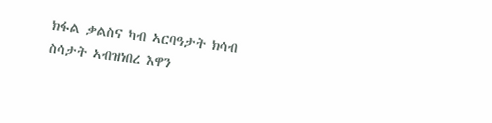ክፋል ቃልስና ካብ ኣርባዓታት ክሳብ ስሳታት ኣብዝነበረ እዋን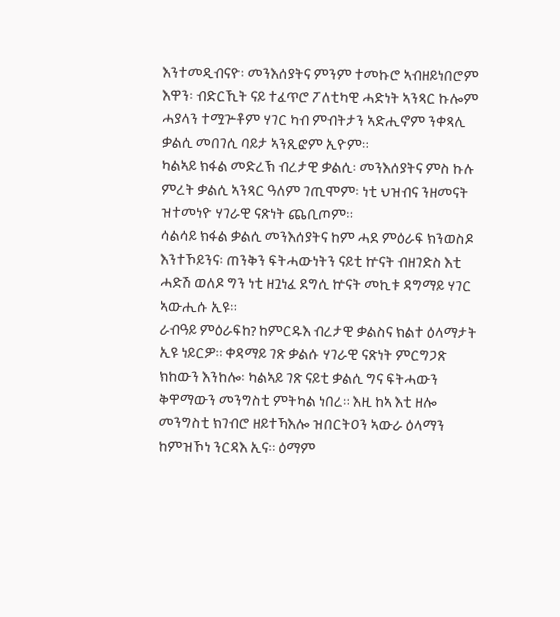እንተመዲብናዮ፡ መንእሰያትና ምንም ተመኩሮ ኣብዘይነበሮም እዋን፡ ብድርኺት ናይ ተፈጥሮ ፖለቲካዊ ሓድነት ኣንጻር ኩሎም ሓያላን ተሟጕቶም ሃገር ካብ ምብትታን ኣድሒኖም ንቀጻሊ ቃልሲ መበገሲ ባይታ ኣንጺፎም ኢዮም።
ካልኣይ ክፋል መድረኽ ብረታዊ ቃልሲ፡ መንእሰያትና ምስ ኩሉ ምረት ቃልሲ ኣንጻር ዓለም ገጢሞም፡ ነቲ ህዝብና ንዘመናት ዝተመነዮ ሃገራዊ ናጽነት ጨቢጦም።
ሳልሳይ ክፋል ቃልሲ መንእሰያትና ከም ሓደ ምዕራፍ ክንወስዶ እንተኾይንና፡ ጠንቅን ፍትሓውነትን ናይቲ ኵናት ብዘገድስ እቲ ሓድሽ ወለዶ ግን ነቲ ዘጓነፈ ደግሲ ኵናት መኪቱ ዳግማይ ሃገር ኣውሒሱ ኢዩ።
ራብዓይ ምዕራፍከ? ከምርዱእ ብረታዊ ቃልስና ክልተ ዕላማታት ኢዩ ነይርዎ። ቀዳማይ ገጽ ቃልሱ ሃገራዊ ናጽነት ምርግጋጽ ክከውን እንከሎ፡ ካልኣይ ገጽ ናይቲ ቃልሲ ግና ፍትሓውን ቅዋማውን መንግስቲ ምትካል ነበረ። እዚ ከኣ እቲ ዘሎ መንግስቲ ክገብሮ ዘይተኻእሎ ዝበርትዐን ኣውራ ዕላማን ከምዝኾነ ንርዳእ ኢና። ዕማም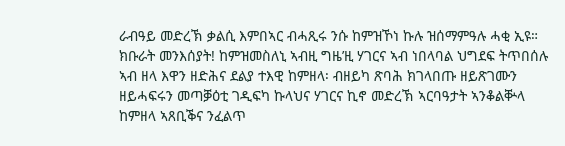ራብዓይ መድረኽ ቃልሲ እምበኣር ብሓጺሩ ንሱ ከምዝኾነ ኩሉ ዝሰማምዓሉ ሓቂ ኢዩ።
ክቡራት መንእሰያት! ከምዝመስለኒ ኣብዚ ግዜ’ዚ ሃገርና ኣብ ነበላባል ህግደፍ ትጥበሰሉ ኣብ ዘላ እዋን ዘድሕና ደልያ ተእዊ ከምዘላ፡ ብዘይካ ጽባሕ ክገላበጡ ዘይጽገሙን ዘይሓፍሩን መጣቓዕቲ ገዲፍካ ኩላህና ሃገርና ኪኖ መድረኽ ኣርባዓታት ኣንቆልቝላ ከምዘላ ኣጸቢቕና ንፈልጥ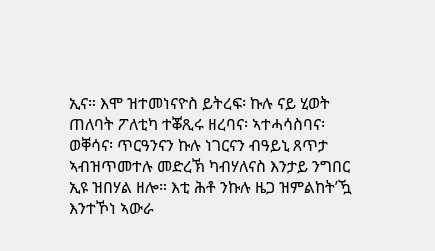ኢና። እሞ ዝተመነናዮስ ይትረፍ፡ ኩሉ ናይ ሂወት ጠለባት ፖለቲካ ተቖጺሩ ዘረባና፡ ኣተሓሳስባና፡ ወቐሳና፡ ጥርዓንናን ኩሉ ነገርናን ብዓይኒ ጸጥታ ኣብዝጥመተሉ መድረኽ ካብሃለናስ እንታይ ንግበር ኢዩ ዝበሃል ዘሎ። እቲ ሕቶ ንኩሉ ዜጋ ዝምልከት’ዃ እንተኾነ ኣውራ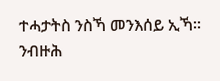ተሓታትስ ንስኻ መንእሰይ ኢኻ። ንብዙሕ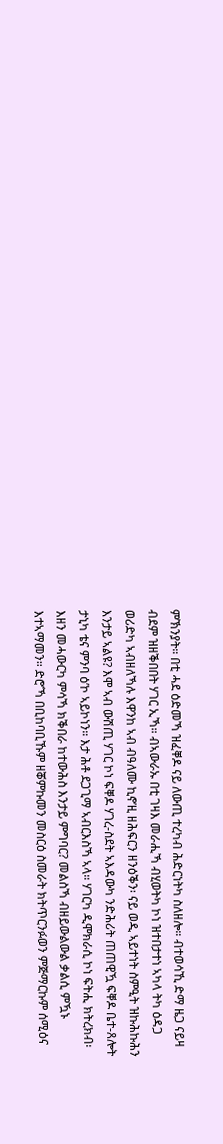ምኽንያት። በቲ ሓደ ዕድመኻ ዝፈቐዶ ናይ ለውጢ ተረካብ ሕድርነትካ ስለዘሎ። ብተወሳኺ ድማ ዜጋ ናይዛ ብደም ዝዘቕበበት ሃገር ኢኻ። ብኣውራኡ በቲ ገዛእ መራሒኻ ብሂወትካ ኮነ ዝተበታተነ ኣካላ ትካ ዕዳጋ ወሪድካ ኣብዘለኻሉ እዋንከ ኣብ ብዓለሙ ኪኖ’ዚ ዘሕፍርን ዘንዕቕን፡ ናይ ወዲ ኣይተነት ስምዒት ዝኩሕኩሕን እንታይ ኣልዩ? እሞ ኣብ ውሽጢ ሃገር ኮነ ፍቐዶ ሃገረ-ስደት ኣእዳውካ ንድሕሪት ጠጠዊዃ ፍቐዶ ቤተ-ጸሎት ታኒካ ቴና ምንባ ዕ’ኮ ኣይኮነን። እታ ሕቶ ደጋጊማ ኣብርእስኻ ኣላ። ሃገርካ ዲሞክራሲ ኮነ ፍትሒ ክትረክብ፡ እዘን መሓውርካ ምሳኻ ክቕበራ ከተውሕስ እንታይ ምግባር? መልስኻ ብዘይውልውል ቃልሲ ምዃኑ እተኣማመን። ድሮ’ኻ በቢከባቢኹም ዘቖምኩመን መስርዕ ስመራት ክትጥርንፉወን ምጅማርኩም ሰሚዕና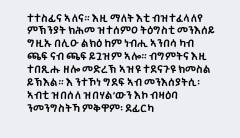ተተስፊና ኣለና። እዚ ማለት እቲ ብዝተፈላለየ ምኽንያት ክሕመ ዝተሰምዐ ትዕግስቲ መንእሰይ ግዚኡ በሊዑ ልክዕ ከም ነብሒ ኣንበሳ ካብ ጫፍ ናብ ጫፍ ይጓዝም ኣሎ። ብግምትና እዚ ተበጺሑ ዘሎ መድረኽ ኣዝዩ ተደናጉዩ ክመስል ይኽእል። እ ንተኾነ ግደፍ ኣብ መንእሰያትሲ፡ ኣብቲ ዝበሰለ ዝበሃል’ውን እኮ ብዛዕባ ንመንግስትኻ ምቅዋም፡ ደፊርካ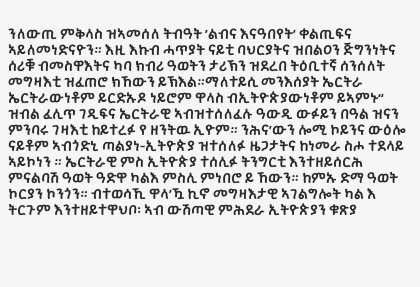ንለውጢ ምቅላስ ዝኣመሰለ ትብዓት ’ልብና እናዓበየት’ ቀልጢፍና ኣይለመነድናዮን። እዚ እኩብ ሓጥያት ናይቲ ባህርያትና ዝበልዐን ጅግንነትና ሰሪቑ ብመስዋእትና ካባ ክብሪ ዓወትን ታሪኽን ዝደረበ ትዕቢተኛ ሰንሰለት መግዛእቲ ዝፈጠሮ ክኸውን ይኽእል።ማለተይሲ መንእሰያት ኤርትራ ኤርትራውነቶም ይርድኡዶ ነይሮም ዋላስ ብኢትዮጵያውነቶም ይኣምኑ“ ዝብል ፈሊጥ ገዲፍና ኤርትራዊ ኣብዝተሰለፈሉ ዓውዲ ውፉይን በዓል ዝናን ምንባሩ ገዛእቲ ከይተረፉ የ ዘንትዉ ኢዮም። ንሕና’ውን ሎሚ ኮይንና ውዕሎ ናይቶም ኣብጎድኒ ጣልያነ-ኢትዮጵያ ዝተሰለፉ ዜጋታትና ከነመራ ስሖ ተደላይ ኣይኮነን ። ኤርትራዊ ምስ ኢትዮጵያ ተሰሊፉ ትንግርቲ እንተዘይሰርሕ ምናልባሽ ዓወት ዓድዋ ካልእ ምስሊ ምነበሮ ይ ኸውን። ከምኡ ድማ ዓወት ኮርያን ኮንጎን። ብተወሳኺ ዋላ’ዃ ኪኖ መግዛእታዊ ኣገልግሎት ካል እ ትርጉም እንተዘይተዋህቦ፡ ኣብ ውሽጣዊ ምሕደራ ኢትዮጵያን ቁጽያ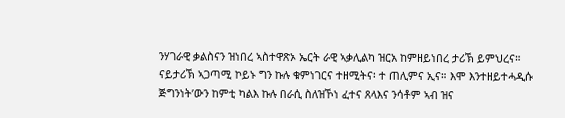ንሃገራዊ ቃልስናን ዝነበረ ኣስተዋጽኦ ኤርት ራዊ ኣቃሊልካ ዝርአ ከምዘይነበረ ታሪኽ ይምህረና። ናይታሪኽ ኣጋጣሚ ኮይኑ ግን ኩሉ ቁምነገርና ተዘሚትና፡ ተ ጠሊምና ኢና። እሞ እንተዘይተሓዲሱ ጅግንነት’ውን ከምቲ ካልእ ኩሉ በራሲ ስለዝኾነ ፈተና ጸላእና ንሳቶም ኣብ ዝና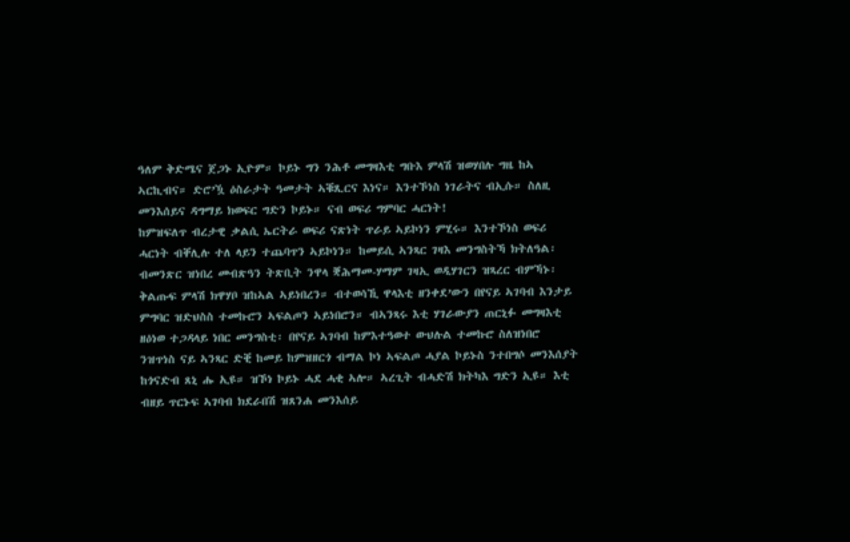ዓለም ቅድሜና ጀጋኑ ኢዮም። ኮይኑ ግን ንሕቶ መግዛእቲ ግቡእ ምላሽ ዝወሃበሉ ግዜ ከኣ ኣርኪብና። ድሮ’ዃ ዕስራታት ዓመታት ኣቑጺርና እነና። እንተኾነስ ነገራትና ብኢሱ። ስለዚ መንእሰይና ዳግማይ ክወፍር ግድን ኮይኑ። ናብ ወፍሪ ግምባር ሓርነት!
ከምዝፍለጥ ብረታዊ ቃልሲ ኤርትራ ወፍሪ ናጽነት ጥራይ ኣይኮነን ምሂሩ። እንተኾነስ ወፍሪ ሓርነት ብቐሊሉ ተለ ላይን ተጨባጥን ኣይኮነን። ከመይሲ ኣንጻር ገዛእ መንግስትኻ ክትለዓል፡ ብመንጽር ዝነበረ መብጽዓን ትጽቢት ንዋላ ቛሕማመ-ሃማም ገዛኢ ወዲሃገርን ዝጻረር ብምኻኑ፡ ቅልጡፍ ምላሽ ክዋሃቦ ዝከኣል ኣይነበረን። ብተወሳኺ ዋላእቲ ዘንቀደ’ውን በየናይ ኣገባብ እንታይ ምግባር ዝድህስስ ተመኩሮን ኣፍልጦን ኣይነበሮን። ብኣንጻሩ እቲ ሃገራውያን ጠርኒፉ መግዛእቲ ዘዕነወ ተጋዳላይ ነበር መንግስቲ፡ በየናይ ኣገባብ ከምእተዓወተ ውህሉል ተመኩሮ ስለዝነበሮ ንዝጥነስ ናይ ኣንጻር ድቒ ከመይ ከምዝዘርጎ ብማል ኮነ ኣፍልጦ ሓያል ኮይኑስ ንተበግሶ መንእሰያት ከጎናድብ ጸኒ ሑ ኢዩ። ዝኾነ ኮይኑ ሓደ ሓቂ ኣሎ። ኣረጊት ብሓድሽ ክትካእ ግድን ኢዩ። እቲ ብዘይ ጥርኑፍ ኣገባብ ክደራበሽ ዝጸንሐ መንእሰይ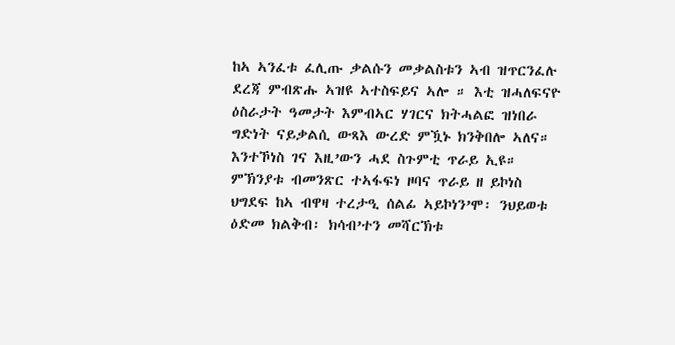ከኣ ኣንፈቱ ፈሊጡ ቃልሱን መቃልስቱን ኣብ ዝጥርንፈሉ ደረጃ ምብጽሑ ኣዝዩ ኣተስፍይና ኣሎ ። እቲ ዝሓለፍናዮ ዕስራታት ዓመታት እምብኣር ሃገርና ክትሓልፎ ዝነበራ ግድነት ናይቃልሲ ውጻእ ውረድ ምዃኑ ክንቅበሎ ኣለና። እንተኾነስ ገና እዚ’ውን ሓደ ስጉምቲ ጥራይ ኢዩ። ምኽንያቱ ብመንጽር ተኣፋፍነ ዞባና ጥራይ ዘ ይኮነስ ህግደፍ ከኣ ብዋዛ ተረታዒ ሰልፊ ኣይኮነን’ሞ፡ ንህይወቱ ዕድመ ክልቅብ፡ ክሳብ’ተን መሻርኽቱ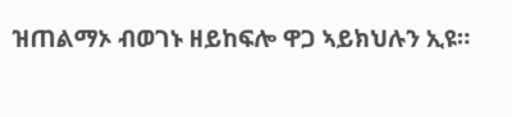ዝጠልማኦ ብወገኑ ዘይከፍሎ ዋጋ ኣይክህሉን ኢዩ።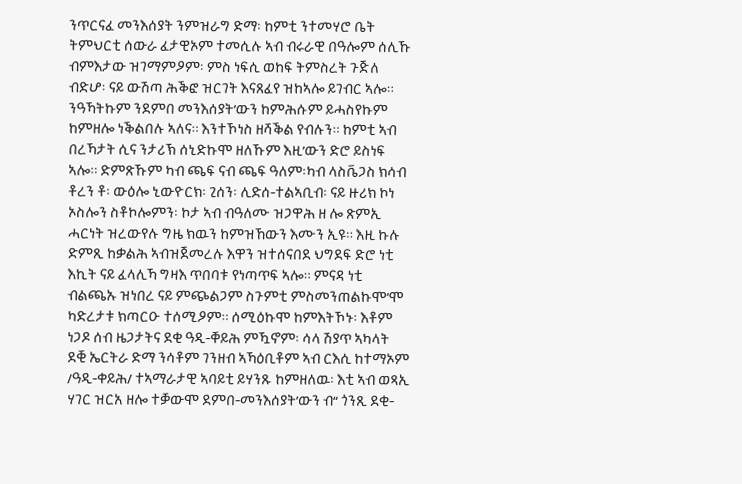ንጥርናፈ መንእሰያት ንምዝራግ ድማ፡ ከምቲ ንተመሃሮ ቤት ትምህርቲ ሰውራ ፈታዊኦም ተመሲሉ ኣብ ብሩራዊ በዓሎም ሰሊኹ ብምእታው ዝገማምዖም፡ ምስ ነፍሲ ወከፍ ትምስረት ጉጅለ ብድሆ፡ ናይ ውሽጣ ሕቕፎ ዝርገት እናጸፈየ ዝከኣሎ ይገብር ኣሎ። ንዓኻትኩም ንደምበ መንእሰያት’ውን ከምሕሱም ይሓስየኩም ከምዘሎ ነቕልበሉ ኣለና። እንተኾነስ ዘሻቕል የብሉን። ከምቲ ኣብ በረኻታት ሲና ንታሪኽ ሰኒድኩሞ ዘለኹም እዚ’ውን ድሮ ይስነፍ ኣሎ። ድምጽኹም ካብ ጫፍ ናብ ጫፍ ዓለም፡ካብ ላስቬጋስ ክሳብ ቶረን ቶ፡ ውዕሎ ኒውዮርክ፡ ጊሰን፡ ሊድሰ-ተልኣቢብ፡ ናይ ዙሪክ ኮነ ኦስሎን ስቶኮሎምን፡ ኮታ ኣብ ብዓለሙ ዝጋዋሕ ዘ ሎ ጽምኢ ሓርነት ዝረውየሉ ግዜ ክዉን ከምዝኸውን እሙን ኢዩ። እዚ ኩሉ ድምጺ ከቃልሕ ኣብዝጀመረሉ እዋን ዝተሰናበደ ህግደፍ ድሮ ነቲ እኪት ናይ ፈላሊኻ ግዛእ ጥበባቱ የነጣጥፍ ኣሎ። ምናዳ ነቲ ብልጫኡ ዝነበረ ናይ ምጭልጋም ስጉምቲ ምስመንጠልኩሞ’ሞ ካድረታቱ ክጣርዑ ተሰሚዖም። ሰሚዕኩሞ ከምእትኾኑ፡ እቶም ነጋዶ ሰብ ዜጋታትና ደቂ ዓዲ-ቐይሕ ምዃኖም፡ ሳላ ሽያጥ ኣካላት ደቒ ኤርትራ ድማ ንሳቶም ገንዘብ ኣኻዕቢቶም ኣብ ርእሲ ከተማኦም /ዓዲ-ቀይሕ/ ተኣማራታዊ ኣባይቲ ይሃንጹ ከምዘለዉ፡ እቲ ኣብ ወጻኢ ሃገር ዝርአ ዘሎ ተቓውሞ ደምበ-መንእሰያት’ውን ብ“ ጎንጺ ደቂ-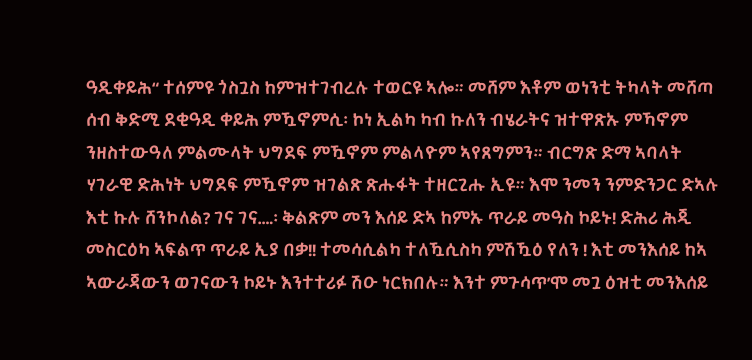ዓዲቀይሕ“ ተሰምዩ ጎስጓስ ከምዝተገብረሉ ተወርዩ ኣሎ። መሸም እቶም ወነንቲ ትካላት መሸጣ ሰብ ቅድሚ ደቂዓዲ ቀይሕ ምዃኖምሲ፡ ኮነ ኢልካ ካብ ኩለን ብሄራትና ዝተዋጽኡ ምኻኖም ንዘስተውዓለ ምልሙላት ህግደፍ ምዃኖም ምልላዮም ኣየጸግምን። ብርግጽ ድማ ኣባላት ሃገራዊ ድሕነት ህግደፍ ምዃኖም ዝገልጽ ጽሑፋት ተዘርጊሑ ኢዩ። እሞ ንመን ንምድንጋር ድኣሉ እቲ ኩሉ ሸንኮለል? ገና ገና….፡ ቅልጽም መን እሰይ ድኣ ከምኡ ጥራይ መዓስ ኮይኑ! ድሕሪ ሕጂ መስርዕካ ኣፍልጥ ጥራይ ኢያ በቃ!! ተመሳሲልካ ተለዃሲስካ ምሽዃዕ የለን ! እቲ መንእሰይ ከኣ ኣውራጃውን ወገናውን ኮይኑ እንተተሪፉ ሽዑ ነርክበሉ። እንተ ምጉሳጥ’ሞ መጓ ዕዝቲ መንእሰይ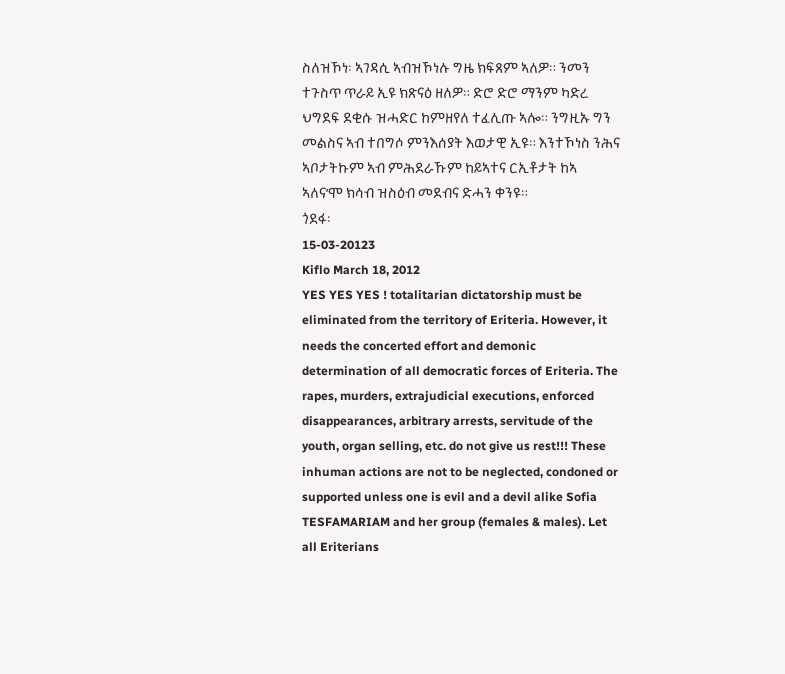ስለዝኾነ፡ ኣገዳሲ ኣብዝኾነሉ ግዜ ክፍጸም ኣለዎ። ንመን ተጉስጥ ጥራይ ኢዩ ክጽናዕ ዘለዎ። ድሮ ድሮ ማንም ካድረ ህግደፍ ደቂሱ ዝሓድር ከምዘየለ ተፈሊጡ ኣሎ። ንግዚኡ ግን መልስና ኣብ ተበግሶ ምንእሰያት እወታዊ ኢዩ። እንተኾነስ ንሕና ኣቦታትኩም ኣብ ምሕደራኹም ከይኣተና ርኢቶታት ከኣ ኣለና’ሞ ክሳብ ዝስዕብ መደብና ድሓን ቀንዩ።
ጎደፋ፡
15-03-20123
Kiflo March 18, 2012
YES YES YES ! totalitarian dictatorship must be eliminated from the territory of Eriteria. However, it needs the concerted effort and demonic determination of all democratic forces of Eriteria. The rapes, murders, extrajudicial executions, enforced disappearances, arbitrary arrests, servitude of the youth, organ selling, etc. do not give us rest!!! These inhuman actions are not to be neglected, condoned or supported unless one is evil and a devil alike Sofia TESFAMARIAM and her group (females & males). Let all Eriterians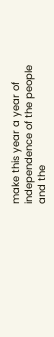make this year a year of independence of the people and the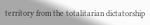territory from the totalitarian dictatorship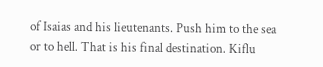of Isaias and his lieutenants. Push him to the sea or to hell. That is his final destination. Kiflu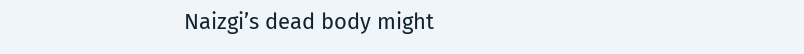Naizgi’s dead body might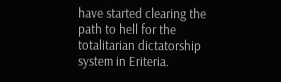have started clearing the path to hell for the totalitarian dictatorship system in Eriteria.